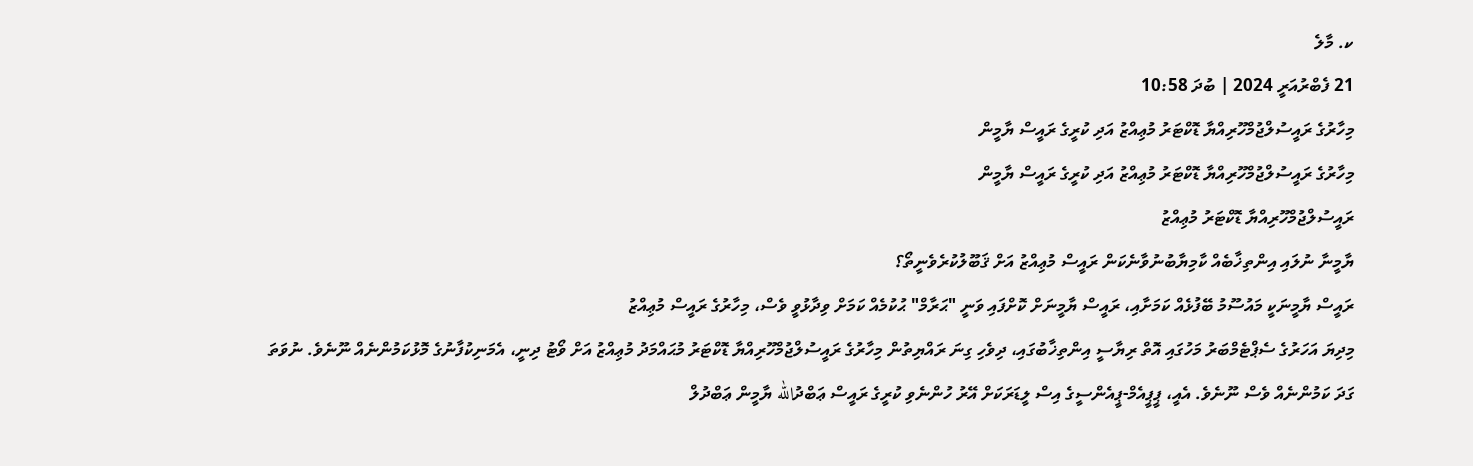ކ. މާލެ
21 ފެބްރުއަރީ 2024 | ބުދަ 10:58
މިހާރުގެ ރައީސުލްޖުމްހޫރިއްޔާ ޑޮކްޓަރު މުޢިއްޒު އަދި ކުރީގެ ރައީސް ޔާމީން
މިހާރުގެ ރައީސުލްޖުމްހޫރިއްޔާ ޑޮކްޓަރު މުޢިއްޒު އަދި ކުރީގެ ރައީސް ޔާމީން
ރައީސުލްޖުމްހޫރިއްޔާ ޑޮކްޓަރު މުޢިއްޒު
ޔާމީނާ ނުލައި އިންތިޚާބެއް ކާމިޔާބުނުވާނެކަން ރައީސް މުޢިއްޒު އަށް ޤަބޫލުކުރެވެނީތޯ؟
ރައީސް ޔާމީނަކީ މައުސޫމު ބޭފުޅެއް ކަމަށާއި، ރައީސް ޔާމީނަށް ކޮށްފައި ވަނީ "ޙަރާމް" ޙުކުމެއް ކަމަށް ވިދާޅުވީ ވެސް، މިހާރުގެ ރައީސް މުޢިއްޒު
މިދިޔަ އަހަރުގެ ސެޕްޓެމްބަރު މަހުގައި އޮތް ރިޔާސީ އިންތިޚާބުގައި، ދިވެހި ގިނަ ރައްޔިތުން މިހާރުގެ ރައީސުލްޖުމްހޫރިއްޔާ ޑޮކްޓަރު މުޙައްމަދު މުޢިއްޒު އަށް ވޯޓު ދިނީ، އެމަނިކުފާނުގެ މޮޅުކަމުންނެއް ނޫނެވެ. ނުވަތަ ގަދަ ކަމުންނެއް ވެސް ނޫނެވެ. އެއީ، ޕީޕީއެމް-ޕީއެންސީގެ އިސް ލީޑަރަކަށް އޭރު ހުންނެވި ކުރީގެ ރައީސް ޢަބްދުالله ޔާމީން ޢަބްދުލް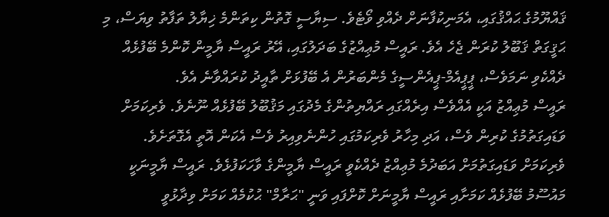ޤައްޔޫމުގެ ޙައްޤުގައި، އެމަނިކުފާނަށް ދެއްވި ވޯޓެވެ. ސިޔާސީ ގޮތުން ކިތަންމެ ޚިޔާލު ތަފާތު ވިޔަސް، މި ޙަޤީގަތް ޤަބޫލު ކުރަން ޖެހެ އެވެ. ރައީސް މުޢިއްޒުގެ ބަދަލުގައި، އޭރު ރައީސް ޔާމީން ކޮންމެ ބޭފުޅެއް ދެއްކެވި ނަމަވެސް، ޕީޕީއެމް-ޕީއެންސީގެ މެންބަރުން އެ ބޭފުޅަށް ތާއީދު ކުރައްވާނެ އެވެ.
ރައީސް މުޢިއްޒު އަކީ އެއްވެސް އިރެއްގައި ރައްޔިތުންގެ މެދުގައި މަޤުބޫލު ބޭފުޅެއް ނޫނެވެ. ވެރިކަމަށް ވަޑައިގަތުމުގެ ކުރިން ވެސް، އަދި މިހާރު ވެރިކަމުގައި ހުންނެވިއިރު ވެސް އެކަން އޮތީ އެގޮތަށެވެ. ވެރިކަމަށް ވަޑައިގަތުމަށް އަބަދުމެ މުޢިއްޒު ދެއްކެވީ ރައީސް ޔާމީންގެ ވާހަކަފުޅެވެ. ރައީސް ޔާމީނަކީ މައުސޫމު ބޭފުޅެއް ކަމަށާއި ރައީސް ޔާމީނަށް ކޮށްފައި ވަނީ "ޙަރާމް" ޙުކުމެއް ކަމަށް ވިދާޅުވީ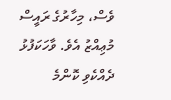ވެސް، މިހާރުގެ ރައީސް މުޢިއްޒު އެވެ. ވާހަކަފުޅު ދެއްކެވި ކޮންމެ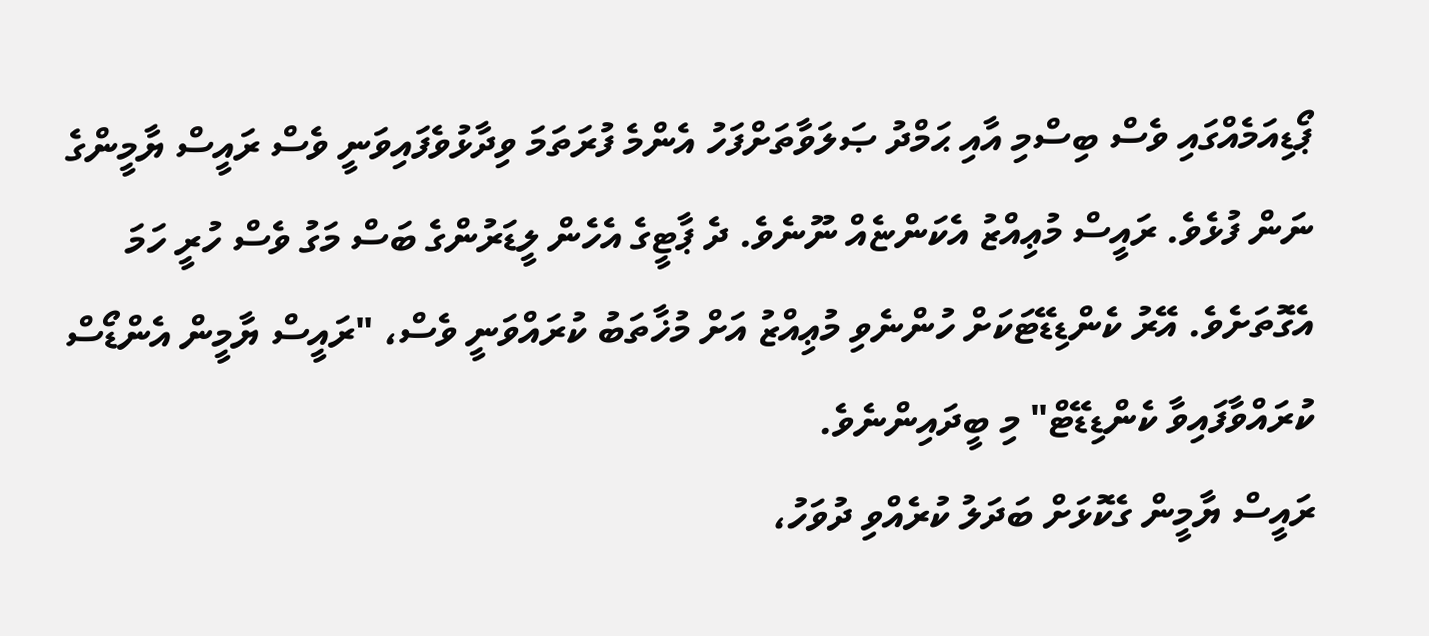ޕޯޑިއަމެއްގައި ވެސް ބިސްމި އާއި ޙަމްދު ޞަލަވާތަށްފަހު އެންމެ ފުރަތަމަ ވިދާޅުވެފައިވަނީ ވެސް ރައީސް ޔާމީންގެ ނަން ފުޅެވެ. ރައީސް މުޢިއްޒު އެކަންޏެއް ނޫނެވެ. ދެ ޕާޓީގެ އެހެން ލީޑަރުންގެ ބަސް މަގު ވެސް ހުރީ ހަމަ އެގޮތަށެވެ. އޭރު ކެންޑިޑޭޓަކަށް ހުންނެވި މުޢިއްޒު އަށް މުޚާތަބު ކުރައްވަނީ ވެސް، "ރައީސް ޔާމީން އެންޑޯސް ކުރައްވާފައިވާ ކެންޑިޑޭޓް" މި ބީދައިންނެވެ.
ރައީސް ޔާމީން ގެކޮޅަށް ބަދަލު ކުރެއްވި ދުވަހު،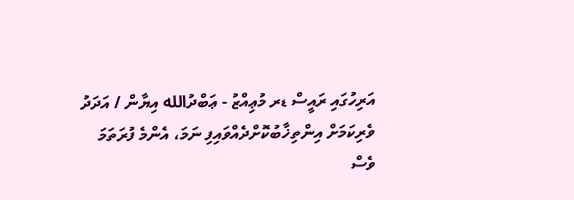އަރިހުގައި ރައީސް ޑރ މުޢިއްޒު - ޢަބްދުالله އިޔާން / އަދަދު
ވެރިކަމަށް އިންތިޚާބުކޮށްދެއްވައިފި ނަމަ، އެންމެ ފުރަތަމަ ވެސް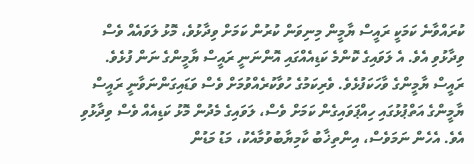ކުރައްވާނެ ކަމަކީ ރައީސް ޔާމީން މިނިވަން ކުރުން ކަމަށް ވިދާޅުވެ، މޮޅު ލަވައެއް ވެސް ވިދާޅުވި އެވެ. އެ ލަވައިގެ ކޮންމެ ކަޑިއެއްގައި އޮންނަނީ ރައީސް ޔާމީންގެ ނަން ފުޅެވެ. ރައީސް ޔާމީންގެ ވާހަކަފުޅެވެ. ވެރިކަމުގެ ހުވާކުރެއްވުމަށް ވެސް ވަޑައިގަންނަވާނީ ރައީސް ޔާމީންގެ އަތްޕުޅުގައި ހިއްޕަވައިގެން ކަމަށް ވެސް، ލަވައިގެ މެދުން މޮޅު ކަޑިއެއް ވެސް ވިދާޅުވި އެވެ. އެހެން ނަމަވެސް، އިންތިޚާބު ކާމިޔާބުވުމާއެކު، މަޑު މަޑުން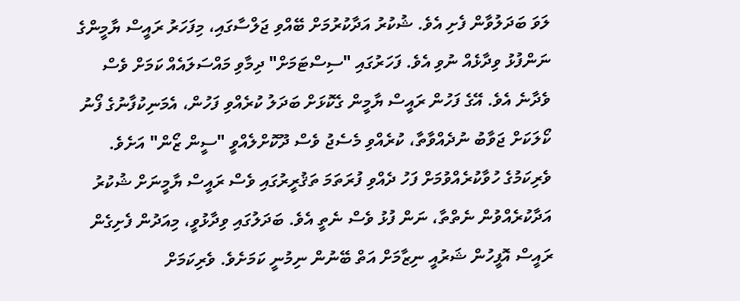ލަވަ ބަދަލުވާން ފެށި އެވެ. ޝުކުރު އަދާކުރުމަށް ބޭއްވި ޖަލްސާގައި، މިފަހަރު ރައީސް ޔާމީންގެ ނަންފުޅު ވިދާޅެއް ނުވި އެވެ. ފަހަރުގައި "ސިސްޓަމަށް" ދިމާވި މައްސަލައެއް ކަމަށް ވެސް ވެދާނެ އެވެ. އޭގެ ފަހުން ރައީސް ޔާމީން ގެކޮޅަށް ބަދަލު ކުރެއްވި ފަހުން، އެމަނިކުފާނުގެ ފޯނު ކޯލަކަށް ޖަވާބު ނުދެއްވާތާ، ކުރެއްވި މެސެޖު ވެސް ދޫކޮށްލެއްވީ "ސީން ޒޯން" އަށެވެ.
ވެރިކަމުގެ ހުވާކުރެއްވުމަށް ފަހު ދެއްވި ފުރަތަމަ ތަޤުރީރުގައި ވެސް ރައީސް ޔާމީނަށް ޝުކުރު އަދާކުރެއްވުން ނެތްތާ، ނަން ފުޅު ވެސް ނެތީ އެވެ. ބަދަލުގައި ވިދާޅުވީ، މިއަދުން ފެށިގެން ރައީސް އޮފީހުން ޝަރުއީ ނިޒާމަށް އަތް ބޭނުން ނިމުނީ ކަމަށެވެ. ވެރިކަމަށް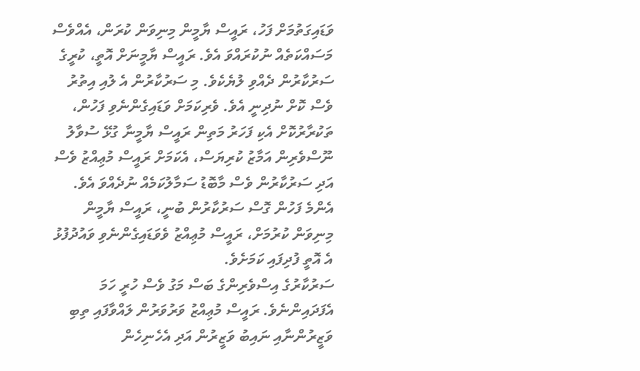ވަޑައިގަތުމަށް ފަހު، ރައީސް ޔާމީން މިނިވަން ކުރަން، އެއްވެސް މަސައްކަތެއް ނުކުރައްވަ އެވެ. ރައީސް ޔާމީނަށް އޮތީ، ކުރީގެ ސަރުކާރުން ދެއްވި ލުޔެކެވެ. މި ސަރުކާރުން އެ ލުއި އިތުރު ވެސް ކޮށް ނުދިނީ އެވެ. ވެރިކަމަށް ވަޑައިގެންނެވި ފަހުން، ތަކުރާރުކޮށް އެކި ފަހަރު މަތިން ރައީސް ޔާމީނާ ގުޅޭ ސުވާލު ނޫސްވެރިން އަމާޒު ކުރިޔަސް، އެކަމަށް ރައީސް މުޢިއްޒު ވެސް އަދި ސަރުކާރުން ވެސް މާބޮޑު ސަމާލުކަމެއް ނުދެއްވަ އެވެ. އެންމެ ފަހުން ގޮސް ސަރުކާރުން ބުނީ، ރައީސް ޔާމީން މިނިވަން ކުރުމަށް، ރައީސް މުޢިއްޒު ވެވަޑައިގެންނެވި ވައުދުފުޅު އެ އޮތީ ފުދިފައި ކަމަށެވެ.
ސަރުކާރުގެ އިސްވެރިންގެ ބަސް މަގު ވެސް ހުރީ ހަމަ އެފަދައިންނެވެ. ރައީސް މުޢިއްޒު ވަރުވަރުން ލައްވާފައި ތިބި ވަޒީރުންނާއި ނައިބު ވަޒީރުން އަދި އެހެނިހެން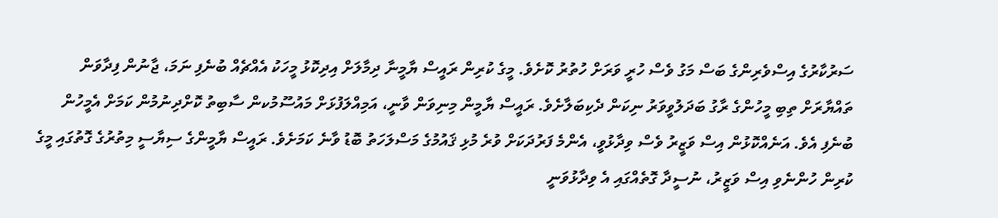ސަރުކާރުގެ އިސްވެރިންގެ ބަސް މަގު ވެސް ހުރީ ވަރަށް ހުތުރު ކޮށެވެ. މީގެ ކުރިން ރައީސް ޔާމީނާ ދިމާލަށް އިދިކޮޅު މީހަކު އެއްޗެއް ބުނެފި ނަމަ، ޖާނުން ފިދާވަން ތައްޔާރަށް ތިބި މީހުންގެ ރާގު ބަދަލުވީވަރު ނިކަން ދެކިބަލާށެވެ. ރައީސް ޔާމީން މިނިވަން ވާނީ، އަމިއްލަފުޅަށް މައުސޫމުކން ސާބިތު ކޮށްދިނުމުން ކަމަށް އެމީހުން ބުނެފި އެވެ. އަނެއްކޮޅުން އިސް ވަޒީރު ވެސް ވިދާޅުވީ، އެންމެ ފަރުދަކަށް ވުރެ މުޅި ޤައުމުގެ މަސްލަހަތު ބޮޑު ވާނެ ކަމަށެވެ. ރައީސް ޔާމީންގެ ސިޔާސީ މިތުރުގެ ގޮތުގައި މީގެ ކުރިން ހުންނެވި އިސް ވަޒީރު، ނުސީދާ ގޮތެއްގައި އެ ވިދާޅުވަނީ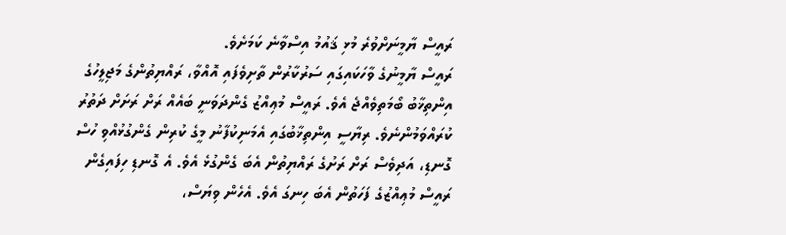ރައީސް ޔާމީނަށްވުރެ މުޅި ޤައުމު އިސްވާނެ ކަމަށެވެ.
ރައީސް ޔާމީނުގެ ވާހަކައިގައި ސަރުކާރުން ތާށިވެފައި އޮއްވާ، ރައްޔިތުންގެ މަޖިލީހުގެ އިންތިޚާބު ބޯމަތިވެއްޖެ އެވެ. ރައީސް މުޢިއްޒު ގެންދަވަނީ ބައެއް ރަށް ރަށަށް ދަތުރު ކުރައްވަމުންނެވެ. ރިޔާސީ އިންތިޚާބުގައި އެމަނިކުފާނު މީގެ ކުރިން ގެންގުޅުއްވި ހުސް ގޮނޑި، އަދިވެސް ރަށް ރަށުގެ ރައްޔިތުން އެބަ ގެންގުޅެ އެވެ. އެ ގޮނޑި ހިފައިގެން ރައީސް މުޢިއްޒުގެ ފަހަތުން އެބަ ހިނގަ އެވެ. އެހެން ވިޔަސް،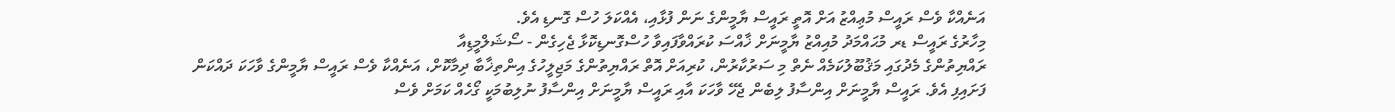އަނެއްކާ ވެސް ރައީސް މުޢިއްޒު އަށް އޮތީ ރައީސް ޔާމީންގެ ނަން ފުޅާއި، އެއްކަލަ ހުސް ގޮނޑި އެވެ.
މިހާރުގެ ރައީސް ޑރ މުޙައްމަދު މުއިއްޒު ޔާމީނަށް ޚާއްސަ ކުރައްވާފައިވާ ހުސްގޮނޑިކޮޅާ ޖެހިގެން - ސޯޝަލްމީޑިއާ
ރައްޔިތުންގެ މެދުގައި މަޤުބޫލުކަމެއް ނެތް މި ސަރުކާރުން، ކުރިއަށް އޮތް ރައްޔިތުންގެ މަޖިލީހުގެ އިންތިޚާބާ ދިމާކޮށް، އަނެއްކާ ވެސް ރައީސް ޔާމީންގެ ވާހަކަ ދައްކަން ފަށައިފި އެވެ. ރައީސް ޔާމީނަށް އިންސާފު ލިބެން ޖެހޭ ވާހަކަ އާއި ރައީސް ޔާމީނަށް އިންސާފު ނުލިބުމަކީ ގޯހެއް ކަމަށް ވެސް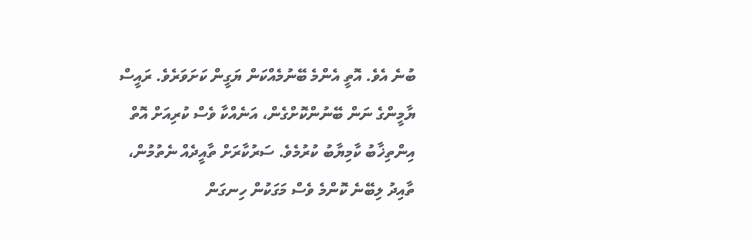ބުނެ އެވެ. އޮތީ އެންމެ ބޭނުމެއްކަން ޔަގީން ކަށަވަރެވެ. ރައީސް ޔާމީންގެ ނަން ބޭނުންކޮށްގެން، އަނެއްކާ ވެސް ކުރިއަށް އޮތް އިންތިޚާބު ކާމިޔާބު ކުރުމެވެ. ސަރުކާރަށް ތާއީދެއް ނެތުމުން، ތާއިދު ލިބޭނެ ކޮންމެ ވެސް މަގަކުން ހިނގަން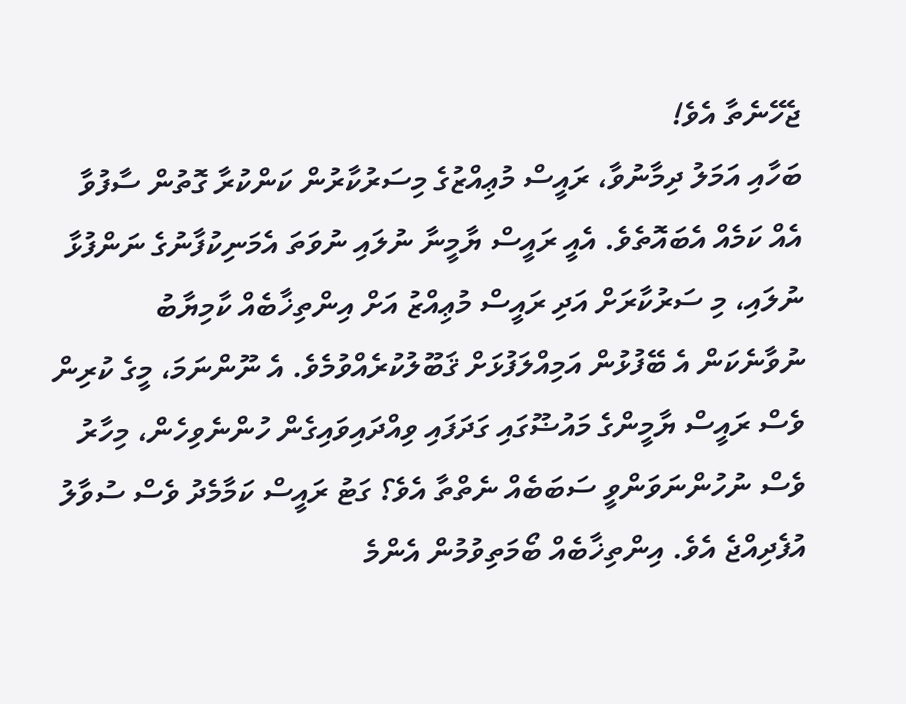ޖެހޭނެތާ އެވެ!
ބަހާއި އަމަލު ދިމާނުވާ، ރައީސް މުޢިއްޒުގެ މިސަރުކާރުން ކަންކުރާ ގޮތުން ސާފުވާ އެއް ކަމެއް އެބައޮތެވެ. އެއީ ރައީސް ޔާމީނާ ނުލައި ނުވަތަ އެމަނިކުފާނުގެ ނަންފުޅާ ނުލައި، މި ސަރުކާރަށް އަދި ރައީސް މުޢިއްޒު އަށް އިންތިޚާބެއް ކާމިޔާބު ނުވާނެކަން އެ ބޭފުޅުން އަމިއްލަފުޅަށް ޤަބޫލުކުރެއްވުމެވެ. އެ ނޫންނަމަ، މީގެ ކުރިން ވެސް ރައީސް ޔާމީންގެ މައުޟޫގައި ގަދަފައި ވިއްދައިވައިގެން ހުންނެވިހެން، މިހާރު ވެސް ނުހުންނަވަންވީ ސަބަބެއް ނެތްތާ އެވެ؟ ގަޓު ރައީސް ކަމާމެދު ވެސް ސުވާލު އުފެދިއްޖެ އެވެ. އިންތިޚާބެއް ބޯމަތިވުމުން އެންމެ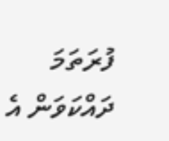ފުރަތަމަ ދައްކަވަން އެ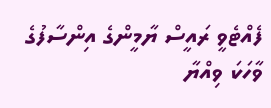ފެއްޓެވީ ރައީސް ޔާމީންގެ އިންސާފުގެ ވާހަކަ ވިއްޔާ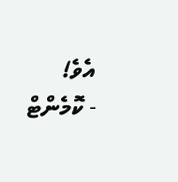އެވެ!
- ކޮމެންޓް